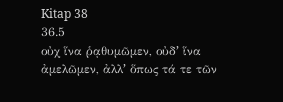Kitap 38
36.5
οὐχ ἵνα ῥᾳθυμῶμεν, οὐδʼ ἵνα ἀμελῶμεν, ἀλλʼ ὅπως τά τε τῶν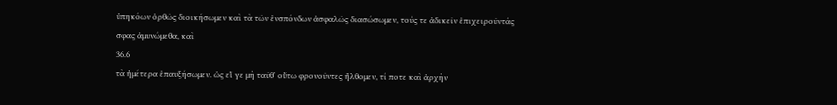ὑπηκόων ὀρθῶς διοικήσωμεν καὶ τὰ τῶν ἐνσπόνδων ἀσφαλῶς διασώσωμεν, τούς τε ἀδικεῖν ἐπιχειροῦντάς σφας ἀμυνώμεθα, καὶ
36.6
τὰ ἡμέτερα ἐπαυξήσωμεν. ὡς εἴ γε μὴ ταῦθʼ οὕτω φρονοῦντες ἤλθομεν, τί ποτε καὶ ἀρχὴν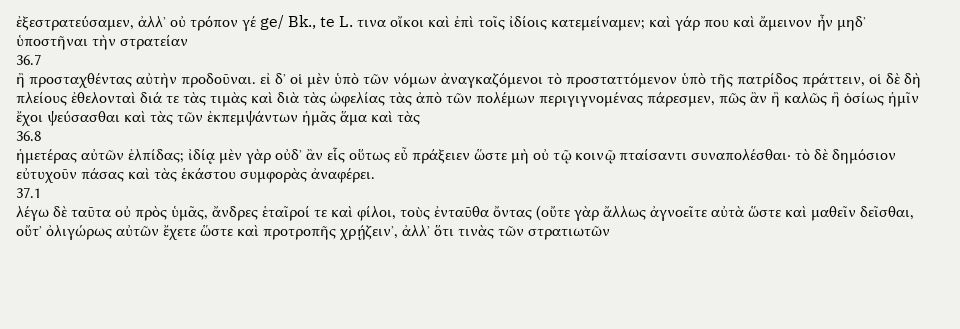ἐξεστρατεύσαμεν, ἀλλʼ οὐ τρόπον γέ ge/ Bk., te L. τινα οἴκοι καὶ ἐπὶ τοῖς ἰδίοις κατεμείναμεν; καὶ γάρ που καὶ ἄμεινον ἦν μηδʼ ὑποστῆναι τὴν στρατείαν
36.7
ἢ προσταχθέντας αὐτὴν προδοῦναι. εἰ δʼ οἱ μὲν ὑπὸ τῶν νόμων ἀναγκαζόμενοι τὸ προσταττόμενον ὑπὸ τῆς πατρίδος πράττειν, οἱ δὲ δὴ πλείους ἐθελονταὶ διά τε τὰς τιμὰς καὶ διὰ τὰς ὠφελίας τὰς ἀπὸ τῶν πολέμων περιγιγνομένας πάρεσμεν, πῶς ἂν ἢ καλῶς ἢ ὁσίως ἡμῖν ἔχοι ψεύσασθαι καὶ τὰς τῶν ἐκπεμψάντων ἡμᾶς ἅμα καὶ τὰς
36.8
ἡμετέρας αὐτῶν ἐλπίδας; ἰδίᾳ μὲν γὰρ οὐδʼ ἂν εἷς οὕτως εὖ πράξειεν ὥστε μὴ οὐ τῷ κοινῷ πταίσαντι συναπολέσθαι· τὸ δὲ δημόσιον εὐτυχοῦν πάσας καὶ τὰς ἑκάστου συμφορὰς ἀναφέρει.
37.1
λέγω δὲ ταῦτα οὐ πρὸς ὑμᾶς, ἄνδρες ἑταῖροί τε καὶ φίλοι, τοὺς ἐνταῦθα ὄντας (οὔτε γὰρ ἄλλως ἀγνοεῖτε αὐτὰ ὥστε καὶ μαθεῖν δεῖσθαι, οὔτʼ ὀλιγώρως αὐτῶν ἔχετε ὥστε καὶ προτροπῆς χρῄζεινʼ, ἀλλʼ ὅτι τινὰς τῶν στρατιωτῶν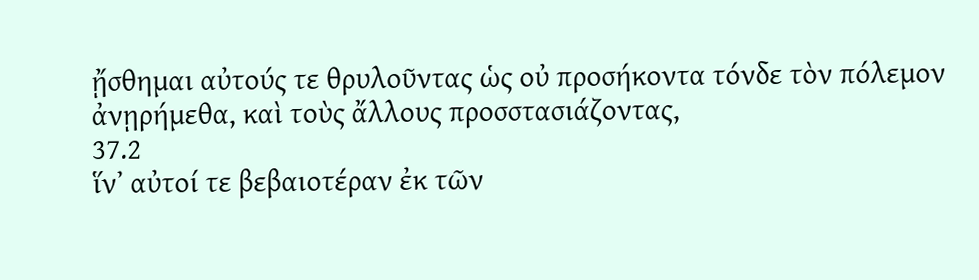ᾔσθημαι αὐτούς τε θρυλοῦντας ὡς οὐ προσήκοντα τόνδε τὸν πόλεμον ἀνῃρήμεθα, καὶ τοὺς ἄλλους προσστασιάζοντας,
37.2
ἵνʼ αὐτοί τε βεβαιοτέραν ἐκ τῶν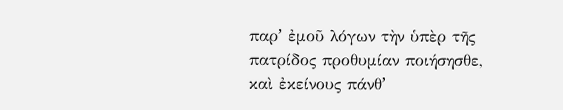παρʼ ἐμοῦ λόγων τὴν ὑπὲρ τῆς πατρίδος προθυμίαν ποιήσησθε, καὶ ἐκείνους πάνθʼ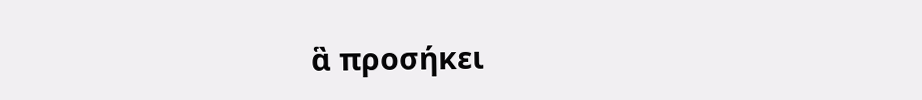ἃ προσήκει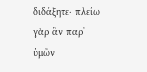διδάξητε· πλείω γὰρ ἂν παρʼ ὑμῶν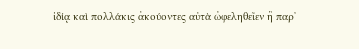ἰδίᾳ καὶ πολλάκις ἀκούοντες αὐτὰ ὠφεληθεῖεν ἢ παρʼ